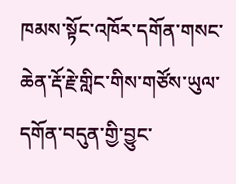ཁམས་སྟོང་འཁོར་དགོན་གསང་ཆེན་རྡོ་རྗེ་གླིང་གིས་གཙོས་ཡུལ་དགོན་བདུན་གྱི་བྱུང་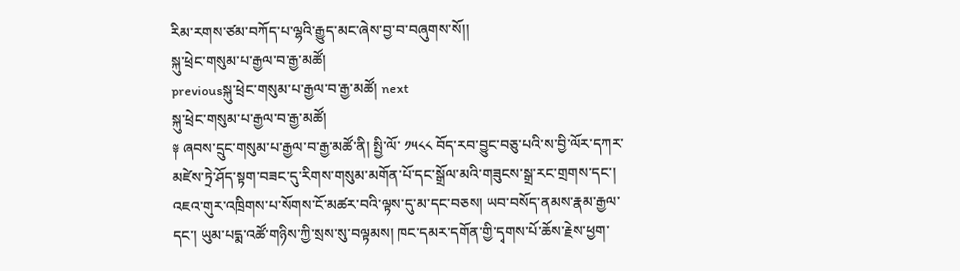རིམ་རགས་ཙམ་བཀོད་པ་ལྷའི་རྒྱུད་མང་ཞེས་བྱ་བ་བཞུགས་སོ།།
སྐུ་ཕྲེང་གསུམ་པ་རྒྱལ་བ་རྒྱ་མཚོ།
previousསྐུ་ཕྲེང་གསུམ་པ་རྒྱལ་བ་རྒྱ་མཚོ། next
སྐུ་ཕྲེང་གསུམ་པ་རྒྱལ་བ་རྒྱ་མཚོ།
༈ ཞབས་དྲུང་གསུམ་པ་རྒྱལ་བ་རྒྱ་མཚོ་ནི། སྤྱི་ལོ་ ༡༥༨༨ བོད་རབ་བྱུང་བཅུ་པའི་ས་བྱི་ལོར་དཀར་མཛེས་ཏྲེ་ཤོད་སྟག་བཟང་དུ་རིགས་གསུམ་མགོན་པོ་དང་སྒྲོལ་མའི་གཟུངས་སྒྲ་རང་གྲགས་དང་། འཇའ་གུར་འཁྲིགས་པ་སོགས་ངོ་མཚར་བའི་ལྟས་དུ་མ་དང་བཅས། ཡབ་བསོད་ནམས་རྣམ་རྒྱལ་དང་། ཡུམ་པདྨ་འཚོ་གཉིས་ཀྱི་སྲས་སུ་བལྟམས། ཁང་དམར་དགོན་གྱི་དྭགས་པོ་ཆོས་རྗེས་ཕྱག་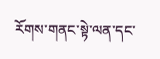རོགས་གནང་སྟེ་ལན་དང་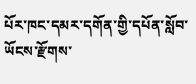པོར་ཁང་དམར་དགོན་གྱི་དཔོན་སློབ་ཡོངས་རྫོགས་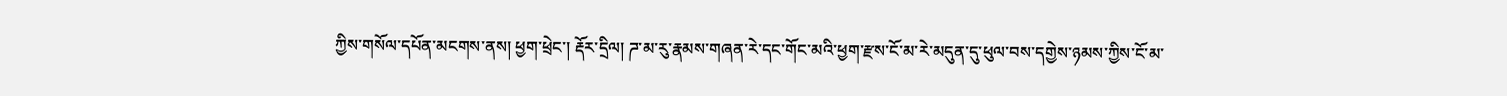ཀྱིས་གསོལ་དཔོན་མངགས་ནས། ཕྱག་ཕྲེང་། རྡོར་དྲིལ། ཌ་མ་རུ་རྣམས་གཞན་རེ་དང་གོང་མའི་ཕྱག་རྫས་ངོ་མ་རེ་མདུན་དུ་ཕུལ་བས་དགྱེས་ཉམས་ཀྱིས་ངོ་མ་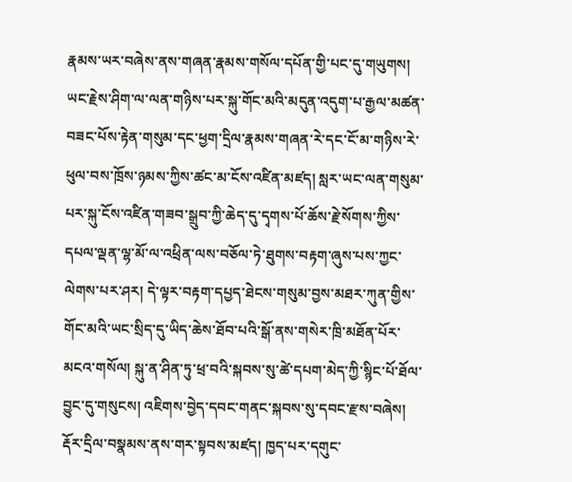རྣམས་ཡར་བཞེས་ནས་གཞན་རྣམས་གསོལ་དཔོན་གྱི་པང་དུ་གཡུགས། ཡང་རྗེས་ཤིག་ལ་ལན་གཉིས་པར་སྐུ་གོང་མའི་མདུན་འདུག་པ་རྒྱལ་མཚན་བཟང་པོས་རྟེན་གསུམ་དང་ཕྱག་དྲིལ་རྣམས་གཞན་རེ་དང་ངོ་མ་གཉིས་རེ་ཕུལ་བས་ཁྲོས་ཉམས་ཀྱིས་ཚང་མ་ངོས་འཛིན་མཛད། སླར་ཡང་ལན་གསུམ་པར་སྐུ་ངོས་འཛིན་གཟབ་སྒྲུབ་ཀྱི་ཆེད་དུ་དྭགས་པོ་ཆོས་རྗེ་སོགས་ཀྱིས་དཔལ་ལྡན་ལྷ་མོ་ལ་འཕྲིན་ལས་བཅོལ་ཏེ་ཐུགས་བརྟག་ཞུས་པས་ཀྱང་ལེགས་པར་ཤར། དེ་ལྟར་བརྟག་དཔྱད་ཐེངས་གསུམ་བྱས་མཐར་ཀུན་གྱིས་གོང་མའི་ཡང་སྲིད་དུ་ཡིད་ཆེས་ཐོབ་པའི་སྒོ་ནས་གསེར་ཁྲི་མཐོན་པོར་མངའ་གསོལ། སྐུ་ན་ཤིན་ཏུ་ཕྲ་བའི་སྐབས་སུ་ཚེ་དཔག་མེད་ཀྱི་སྙིང་པོ་ཐོལ་བྱུང་དུ་གསུངས། འཇིགས་བྱེད་དབང་གནང་སྐབས་སུ་དབང་རྫས་བཞེས། རྡོར་དྲིལ་བསྣམས་ནས་གར་སྟབས་མཛད། ཁྱད་པར་དགུང་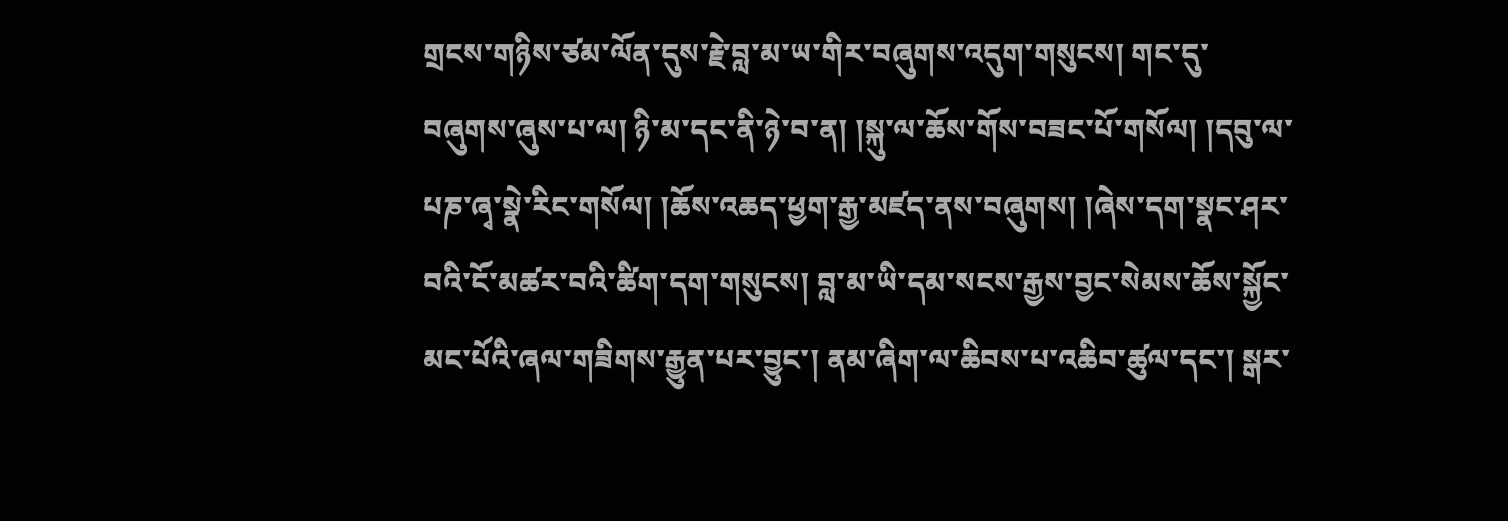གྲངས་གཉིས་ཙམ་ལོན་དུས་རྗེ་བླ་མ་ཡ་གིར་བཞུགས་འདུག་གསུངས། གང་དུ་བཞུགས་ཞུས་པ་ལ། ཉི་མ་དང་ནི་ཉེ་བ་ན། །སྐུ་ལ་ཆོས་གོས་བཟང་པོ་གསོལ། །དབུ་ལ་པཎ་ཞྭ་སྣེ་རིང་གསོལ། །ཆོས་འཆད་ཕྱག་རྒྱ་མཛད་ནས་བཞུགས། །ཞེས་དག་སྣང་ཤར་བའི་ངོ་མཚར་བའི་ཚིག་དག་གསུངས། བླ་མ་ཡི་དམ་སངས་རྒྱས་བྱང་སེམས་ཆོས་སྐྱོང་མང་པོའི་ཞལ་གཟིགས་རྒྱུན་པར་བྱུང་། ནམ་ཞིག་ལ་ཆིབས་པ་འཆིབ་ཚུལ་དང་། སྒར་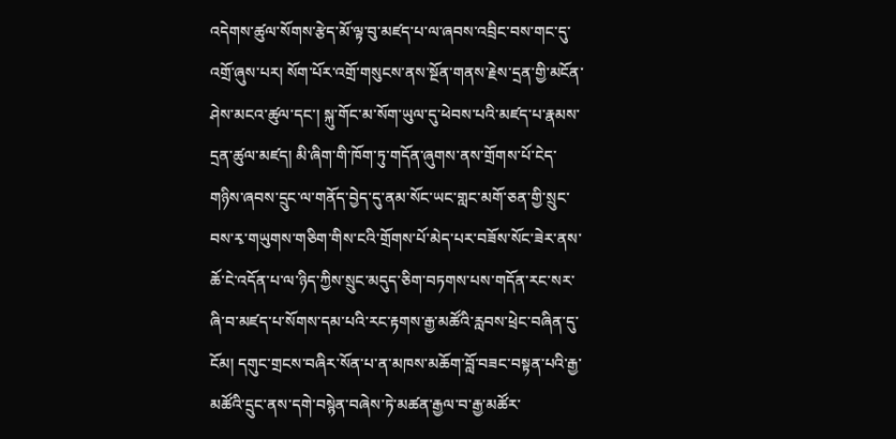འདེགས་ཚུལ་སོགས་རྩེད་མོ་ལྟ་བུ་མཛད་པ་ལ་ཞབས་འབྲིང་བས་གང་དུ་འགྲོ་ཞུས་པར། སོག་པོར་འགྲོ་གསུངས་ནས་སྔོན་གནས་རྗེས་དྲན་གྱི་མངོན་ཤེས་མངའ་ཚུལ་དང་། སྐུ་གོང་མ་སོག་ཡུལ་དུ་ཕེབས་པའི་མཛད་པ་རྣམས་དྲན་ཚུལ་མཛད། མི་ཞིག་གི་ཁོག་ཏུ་གདོན་ཞུགས་ནས་གྲོགས་པོ་ངེད་གཉིས་ཞབས་དྲུང་ལ་གནོད་བྱེད་དུ་ནམ་སོང་ཡང་གླང་མགོ་ཅན་གྱི་སྲུང་བས་རྭ་གཡུགས་གཅིག་གིས་ངའི་གྲོགས་པོ་མེད་པར་བཟོས་སོང་ཟེར་ནས་ཆོ་ངེ་འདོན་པ་ལ་ཉིད་ཀྱིས་སྲུང་མདུད་ཅིག་བཏགས་པས་གདོན་རང་སར་ཞི་བ་མཛད་པ་སོགས་དམ་པའི་རང་རྟགས་རྒྱ་མཚོའི་རླབས་ཕྲེང་བཞིན་དུ་ངོམ། དགུང་གྲངས་བཞིར་སོན་པ་ན་མཁས་མཆོག་བློ་བཟང་བསྟན་པའི་རྒྱ་མཚོའི་དྲུང་ནས་དགེ་བསྙེན་བཞེས་ཏེ་མཚན་རྒྱལ་བ་རྒྱ་མཚོར་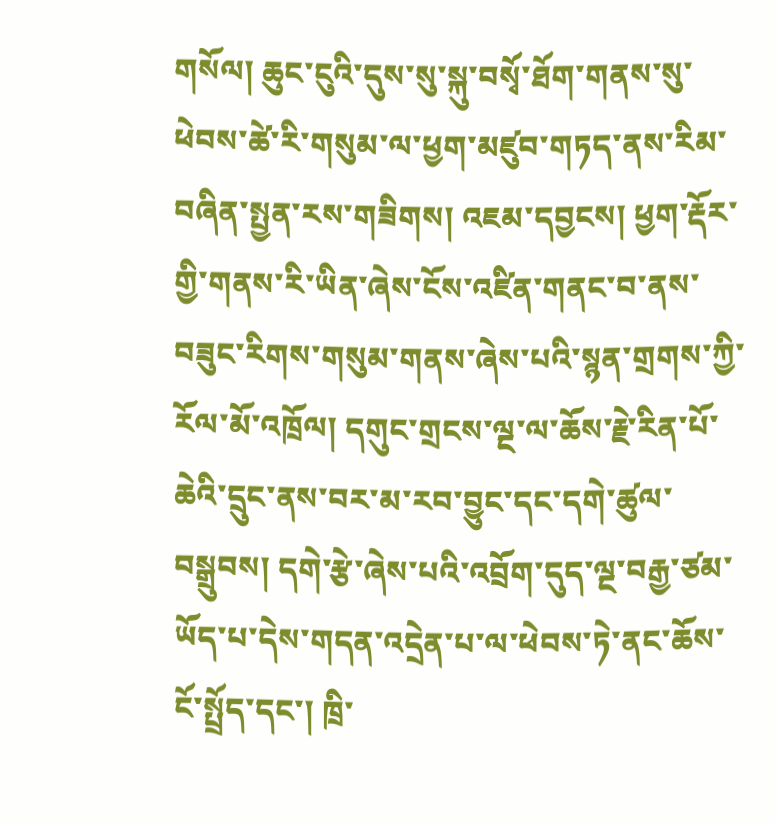གསོལ། ཆུང་ངུའི་དུས་སུ་སྐུ་བསྭོ་ཐོག་གནས་སུ་ཕེབས་ཚེ་རི་གསུམ་ལ་ཕྱག་མཛུབ་གཏད་ནས་རིམ་བཞིན་སྤྱན་རས་གཟིགས། འཇམ་དབྱངས། ཕྱག་རྡོར་གྱི་གནས་རི་ཡིན་ཞེས་ངོས་འཛིན་གནང་བ་ནས་བཟུང་རིགས་གསུམ་གནས་ཞེས་པའི་སྙན་གྲགས་ཀྱི་རོལ་མོ་འཁྲོལ། དགུང་གྲངས་ལྔ་ལ་ཆོས་རྗེ་རིན་པོ་ཆེའི་དྲུང་ནས་བར་མ་རབ་བྱུང་དང་དགེ་ཚུལ་བསྒྲུབས། དགེ་རྩེ་ཞེས་པའི་འབྲོག་དུད་ལྔ་བརྒྱ་ཙམ་ཡོད་པ་དེས་གདན་འདྲེན་པ་ལ་ཕེབས་ཏེ་ནང་ཆོས་ངོ་སྤྲོད་དང་། ཁྲི་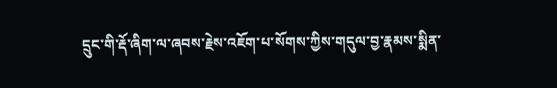དྲུང་གི་རྡོ་ཞིག་ལ་ཞབས་རྗེས་འཇོག་པ་སོགས་ཀྱིས་གདུལ་བྱ་རྣམས་སྨིན་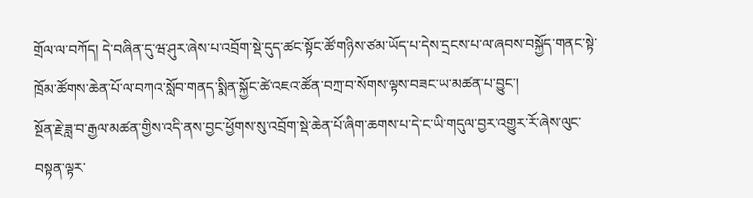གྲོལ་ལ་བཀོད། དེ་བཞིན་དུ་ཝ་ཤུར་ཞེས་པ་འབྲོག་སྡེ་དུད་ཚང་སྟོང་ཚོ་གཉིས་ཙམ་ཡོད་པ་དེས་དྲངས་པ་ལ་ཞབས་བསྐྱོད་གནང་སྟེ་ཁྲོམ་ཚོགས་ཆེན་པོ་ལ་བཀའ་སློབ་གནད་སྨིན་སྐྱོང་ཚེ་འཇའ་ཚོན་བཀྲ་བ་སོགས་ལྟས་བཟང་ཡ་མཚན་པ་བྱུང་།
སྔོན་རྗེ་ཟླ་བ་རྒྱལ་མཚན་གྱིས་འདི་ནས་བྱང་ཕྱོགས་སུ་འབྲོག་སྡེ་ཆེན་པོ་ཞིག་ཆགས་པ་དེ་ང་ཡི་གདུལ་བྱར་འགྱུར་རོ་ཞེས་ལུང་བསྟན་ལྟར་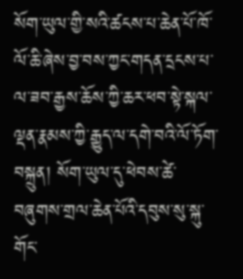སོག་ཡུལ་གྱི་སའི་ཚངས་པ་ཆེན་པོ་ཁོ་ལོ་ཆི་ཞེས་བྱ་བས་ཀྱང་གདན་དྲངས་པ་ལ་ཟབ་རྒྱས་ཆོས་ཀྱི་ཆར་ཕབ་སྟེ་སྐལ་ལྡན་རྣམས་ཀྱི་རྒྱུད་ལ་དགེ་བའི་ལོ་ཏོག་བསྐྲུན། སོག་ཡུལ་དུ་ཕེབས་ཚེ་བཞུགས་གྲལ་ཆེན་པོའི་དབུས་སུ་སྐུ་གོང་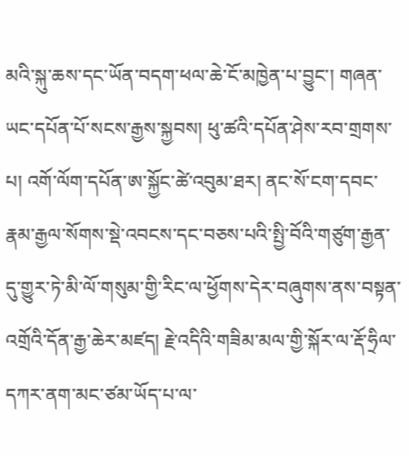མའི་སྐུ་ཆས་དང་ཡོན་བདག་ཕལ་ཆེ་ངོ་མཁྱེན་པ་བྱུང་། གཞན་ཡང་དཔོན་པོ་སངས་རྒྱས་སྐྱབས། ཕུ་ཚའི་དཔོན་ཤེས་རབ་གྲགས་པ། འགོ་ལོག་དཔོན་ཨ་སྐྱོང་ཚེ་འབུམ་ཐར། ནང་སོ་ངག་དབང་རྣམ་རྒྱལ་སོགས་སྡེ་འབངས་དང་བཅས་པའི་སྤྱི་བོའི་གཙུག་རྒྱན་དུ་གྱུར་ཏེ་མི་ལོ་གསུམ་གྱི་རིང་ལ་ཕྱོགས་དེར་བཞུགས་ནས་བསྟན་འགྲོའི་དོན་རྒྱ་ཆེར་མཛད། རྗེ་འདིའི་གཟིམ་མལ་གྱི་སྐོར་ལ་རྡོ་ཧྲིལ་དཀར་ནག་མང་ཙམ་ཡོད་པ་ལ་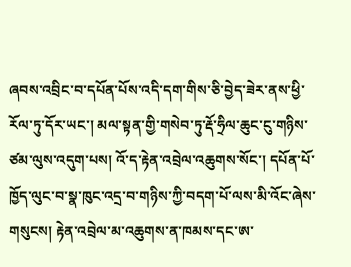ཞབས་འབྲིང་བ་དཔོན་པོས་འདི་དག་གིས་ཅི་བྱེད་ཟེར་ནས་ཕྱི་རོལ་ཏུ་དོར་ཡང་། མལ་སྟན་གྱི་གསེབ་ཏུ་རྡོ་ཧྲིལ་ཆུང་ངུ་གཉིས་ཙམ་ལུས་འདུག་པས། འོ་ད་རྟེན་འབྲེལ་འཆུགས་སོང་། དཔོན་པོ་ཁྱོད་ལུང་བ་སྣ་ཁུང་འདྲ་བ་གཉིས་ཀྱི་བདག་པོ་ལས་མི་འོང་ཞེས་གསུངས། རྟེན་འབྲེལ་མ་འཆུགས་ན་ཁམས་དང་ཨ་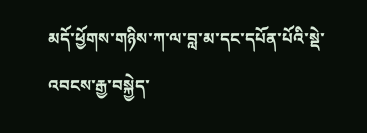མདོ་ཕྱོགས་གཉིས་ཀ་ལ་བླ་མ་དང་དཔོན་པོའི་སྡེ་འབངས་རྒྱ་བསྐྱེད་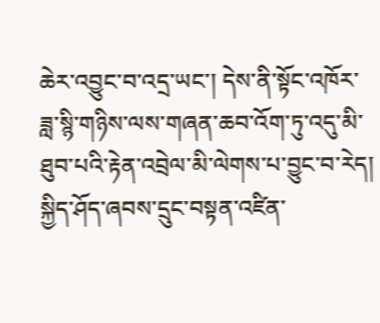ཆེར་འབྱུང་བ་འདྲ་ཡང་། དེས་ནི་སྟོང་འཁོར་ཟླ་སྙི་གཉིས་ལས་གཞན་ཆབ་འོག་ཏུ་འདུ་མི་ཐུབ་པའི་རྟེན་འབྲེལ་མི་ལེགས་པ་བྱུང་བ་རེད། སྐྱིད་ཤོད་ཞབས་དྲུང་བསྟན་འཛིན་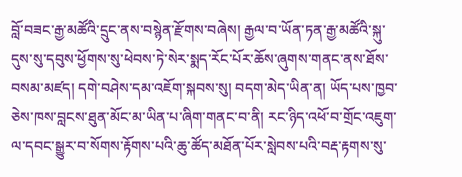བློ་བཟང་རྒྱ་མཚོའི་དྲུང་ནས་བསྙེན་རྫོགས་བཞེས། རྒྱལ་བ་ཡོན་ཏན་རྒྱ་མཚོའི་སྐུ་དུས་སུ་དབུས་ཕྱོགས་སུ་ཕེབས་ཏེ་སེར་སྨད་རོང་པོར་ཆོས་ཞུགས་གནང་ནས་ཐོས་བསམ་མཛད། དགེ་བཤེས་དམ་འཇོག་སྐབས་སུ། བདག་མེད་ཡིན་ན། ཡོད་པས་ཁྱབ་ཅེས་ཁས་བླངས་ཐུན་མོང་མ་ཡིན་པ་ཞིག་གནང་བ་ནི། རང་ཉིད་འཕོ་བ་གྲོང་འཇུག་ལ་དབང་སྒྱུར་བ་སོགས་རྟོགས་པའི་ཆུ་ཚོད་མཐོན་པོར་སླེབས་པའི་བརྡ་རྟགས་སུ་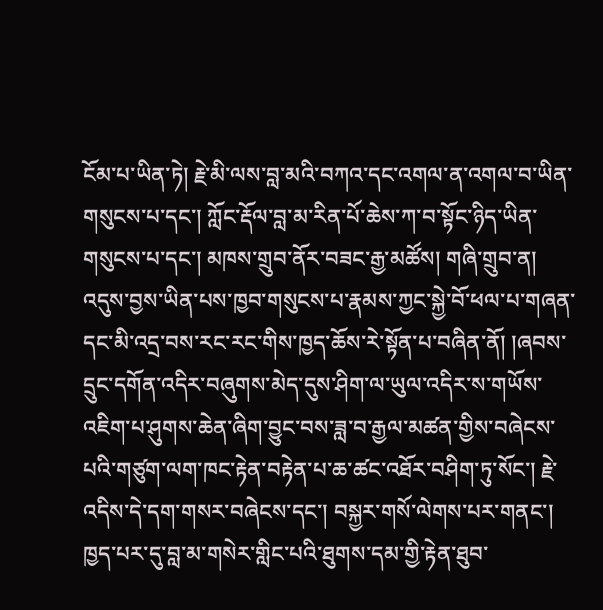ངོམ་པ་ཡིན་ཏེ། རྗེ་མི་ལས་བླ་མའི་བཀའ་དང་འགལ་ན་འགལ་བ་ཡིན་གསུངས་པ་དང་། ཀློང་རྡོལ་བླ་མ་རིན་པོ་ཆེས་ཀ་བ་སྟོང་ཉིད་ཡིན་གསུངས་པ་དང་། མཁས་གྲུབ་ནོར་བཟང་རྒྱ་མཚོས། གཞི་གྲུབ་ན། འདུས་བྱས་ཡིན་པས་ཁྱབ་གསུངས་པ་རྣམས་ཀྱང་སྐྱེ་བོ་ཕལ་པ་གཞན་དང་མི་འདྲ་བས་རང་རང་གིས་ཁྱད་ཆོས་རེ་སྟོན་པ་བཞིན་ནོ། །ཞབས་དྲུང་དགོན་འདིར་བཞུགས་མེད་དུས་ཤིག་ལ་ཡུལ་འདིར་ས་གཡོས་འཇིག་པ་ཤུགས་ཆེན་ཞིག་བྱུང་བས་ཟླ་བ་རྒྱལ་མཚན་གྱིས་བཞེངས་པའི་གཙུག་ལག་ཁང་རྟེན་བརྟེན་པ་ཆ་ཚང་འཐོར་བཤིག་ཏུ་སོང་། རྗེ་འདིས་དེ་དག་གསར་བཞེངས་དང་། བསྐྱར་གསོ་ལེགས་པར་གནང་། ཁྱད་པར་དུ་བླ་མ་གསེར་གླིང་པའི་ཐུགས་དམ་གྱི་རྟེན་ཐུབ་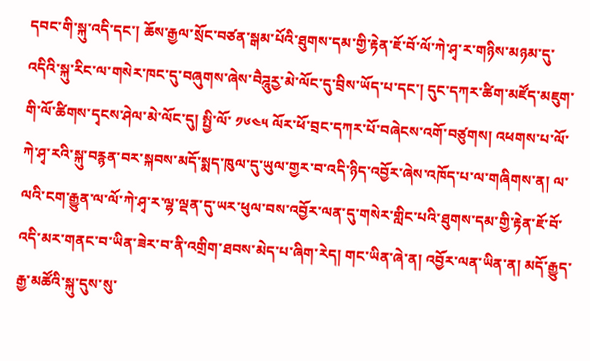དབང་གི་སྐུ་འདི་དང་། ཆོས་རྒྱལ་སྲོང་བཙན་སྒམ་པོའི་ཐུགས་དམ་གྱི་རྟེན་ཇོ་བོ་ལོ་ཀེ་ཤྭ་ར་གཉིས་མཉམ་དུ་འདིའི་སྐུ་རིང་ལ་གསེར་ཁང་དུ་བཞུགས་ཞེས་བཻཌཱུརྱ་མེ་ལོང་དུ་བྲིས་ཡོད་པ་དང་། དུང་དཀར་ཚིག་མཛོད་མཇུག་གི་ལོ་ཚིགས་དྭངས་ཤེལ་མེ་ལོང་དུ། སྤྱི་ལོ་ ༡༦༤༥ ལོར་ཕོ་བྲང་དཀར་པོ་བཞེངས་འགོ་བཙུགས། འཕགས་པ་ལོ་ཀེ་ཤྭ་རའི་སྐུ་བརྙན་བར་སྐབས་མདོ་སྨད་ཁུལ་དུ་ཡུལ་གྱར་བ་འདི་ཉིད་འབྱོར་ཞེས་འཁོད་པ་ལ་གཞིགས་ན། ལ་ལའི་ངག་རྒྱུན་ལ་ལོ་ཀེ་ཤྭ་ར་ལྷ་ལྡན་དུ་ཡར་ཕུལ་བས་འབྱོར་ལན་དུ་གསེར་གླིང་པའི་ཐུགས་དམ་གྱི་རྟེན་ཇོ་བོ་འདི་མར་གནང་བ་ཡིན་ཟེར་བ་ནི་འགྲིག་ཐབས་མེད་པ་ཞིག་རེད། གང་ཡིན་ཞེ་ན། འབྱོར་ལན་ཡིན་ན། མདོ་རྒྱུད་རྒྱ་མཚོའི་སྐུ་དུས་སུ་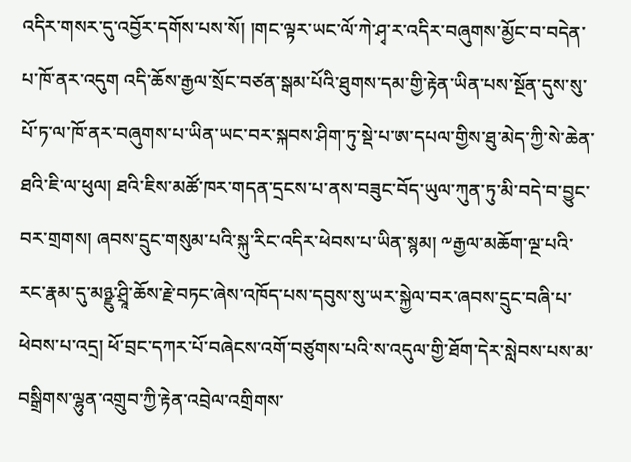འདིར་གསར་དུ་འབྱོར་དགོས་པས་སོ། །གང་ལྟར་ཡང་ལོ་ཀེ་ཤྭ་ར་འདིར་བཞུགས་མྱོང་བ་བདེན་པ་ཁོ་ནར་འདུག འདི་ཆོས་རྒྱལ་སྲོང་བཙན་སྒམ་པོའི་ཐུགས་དམ་གྱི་རྟེན་ཡིན་པས་སྔོན་དུས་སུ་པོ་ཏ་ལ་ཁོ་ནར་བཞུགས་པ་ཡིན་ཡང་བར་སྐབས་ཤིག་ཏུ་སྡེ་པ་ཨ་དཔལ་གྱིས་ཐུ་མེད་ཀྱི་སེ་ཆེན་ཐའི་ཇི་ལ་ཕུལ། ཐའི་ཇིས་མཚོ་ཁར་གདན་དྲངས་པ་ནས་བཟུང་བོད་ཡུལ་ཀུན་ཏུ་མི་བདེ་བ་བྱུང་བར་གྲགས། ཞབས་དྲུང་གསུམ་པའི་སྐུ་རིང་འདིར་ཕེབས་པ་ཡིན་སྙམ། ༸རྒྱལ་མཆོག་ལྔ་པའི་རང་རྣམ་དུ་མཉྫུ་ཤྲཱི་ཆོས་རྗེ་བཏང་ཞེས་འཁོད་པས་དབུས་སུ་ཡར་སྐྱེལ་བར་ཞབས་དྲུང་བཞི་པ་ཕེབས་པ་འདྲ། ཕོ་བྲང་དཀར་པོ་བཞེངས་འགོ་བཙུགས་པའི་ས་འདུལ་གྱི་ཐོག་དེར་སླེབས་པས་མ་བསྒྲིགས་ལྷུན་འགྲུབ་ཀྱི་རྟེན་འབྲེལ་འགྲིགས་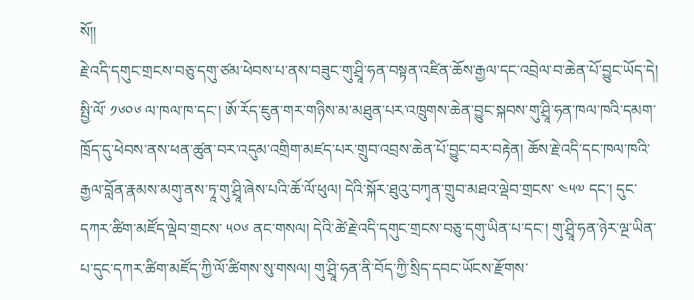སོ།།
རྗེ་འདི་དགུང་གྲངས་བཅུ་དགུ་ཙམ་ཕེབས་པ་ནས་བཟུང་གུ་ཤྲཱི་ཧན་བསྟན་འཛིན་ཆོས་རྒྱལ་དང་འབྲེལ་བ་ཆེན་པོ་བྱུང་ཡོད་དེ། སྤྱི་ལོ་ ༡༦༠༦ ལ་ཁལ་ཁ་དང་། ཨོ་རོད་ཇུན་གར་གཉིས་མ་མཐུན་པར་འཁྲུགས་ཆེན་བྱུང་སྐབས་གུ་ཤྲཱི་ཧན་ཁལ་ཁའི་དམག་ཁྲོད་དུ་ཕེབས་ནས་ཕན་ཚུན་བར་འདུམ་འགྲིག་མཛད་པར་གྲུབ་འབྲས་ཆེན་པོ་བྱུང་བར་བརྟེན། ཆོས་རྗེ་འདི་དང་ཁལ་ཁའི་རྒྱལ་བློན་རྣམས་མགུ་ནས་ཏཱ་གུ་ཤྲཱི་ཞེས་པའི་ཆོ་ལོ་ཕུལ། དེའི་སྐོར་ཐུའུ་བཀྭན་གྲུབ་མཐའ་ལྡེབ་གྲངས་ ༤༥༧ དང་། དུང་དཀར་ཚིག་མཛོད་ལྡེབ་གྲངས་ ༥༠༦ ནང་གསལ། དེའི་ཚེ་རྗེ་འདི་དགུང་གྲངས་བཅུ་དགུ་ཡིན་པ་དང་། གུ་ཤྲཱི་ཧན་ཉེར་ལྔ་ཡིན་པ་དུང་དཀར་ཚིག་མཛོད་ཀྱི་ལོ་ཚིགས་སུ་གསལ། གུ་ཤྲཱི་ཧན་ནི་བོད་ཀྱི་སྲིད་དབང་ཡོངས་རྫོགས་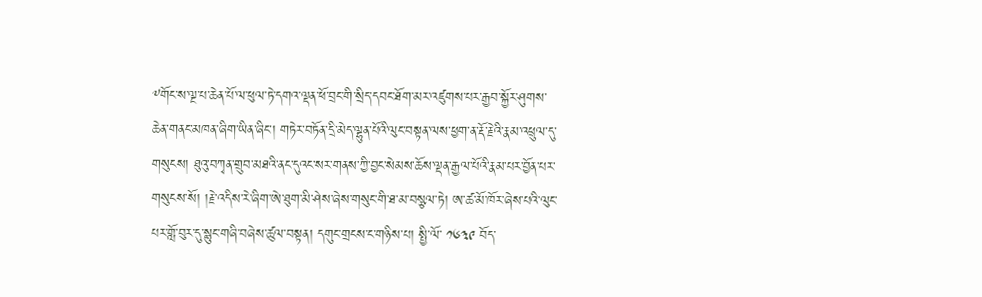༸གོང་ས་ལྔ་པ་ཆེན་པོ་ལ་ཕུལ་ཏེ་དགའ་ལྡན་ཕོ་བྲང་གི་སྲིད་དབང་ཐོག་མར་འཛུགས་པར་རྒྱབ་སྐྱོར་ཤུགས་ཆེན་གནང་མཁན་ཞིག་ཡིན་ཞིང་། གཏེར་བཏོན་དྲི་མེད་ལྷུན་པོའི་ལུང་བསྟན་ལས་ཕྱག་ན་རྡོ་རྗེའི་རྣམ་འཕྲུལ་དུ་གསུངས། ཐུའུ་བཀྭན་གྲུབ་མཐའི་ནང་དུའང་སར་གནས་ཀྱི་བྱང་སེམས་ཆོས་ལྡན་རྒྱལ་པོའི་རྣམ་པར་བྱོན་པར་གསུངས་སོ། །རྗེ་འདིས་རེ་ཞིག་ཨེ་ཐུག་མི་ཤེས་ཞེས་གསུང་གི་ཐ་མ་བསྩལ་ཏེ། ཨ་ཚ་མོ་ཁོར་ཞེས་པའི་ལུང་པར་གློ་བུར་དུ་སྙུང་གཞི་བཞེས་ཚུལ་བསྟན། དགུང་གྲངས་ང་གཉིས་པ། སྤྱི་ལོ་ ༡༦༣༩ བོད་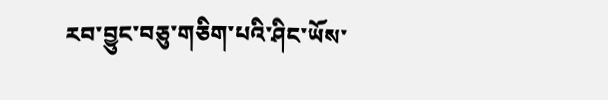རབ་བྱུང་བཅུ་གཅིག་པའི་ཤིང་ཡོས་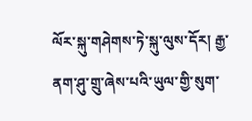ལོར་སྐུ་གཤེགས་ཏེ་སྐུ་ལུས་དོར། རྒྱ་ནག་ཤུ་གྲུ་ཞེས་པའི་ཡུལ་གྱི་སུག་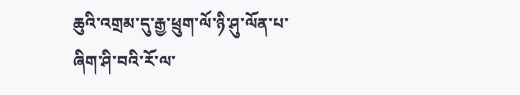ཆུའི་འགྲམ་དུ་རྒྱ་ཕྲུག་ལོ་ཉི་ཤུ་ལོན་པ་ཞིག་ཤི་བའི་རོ་ལ་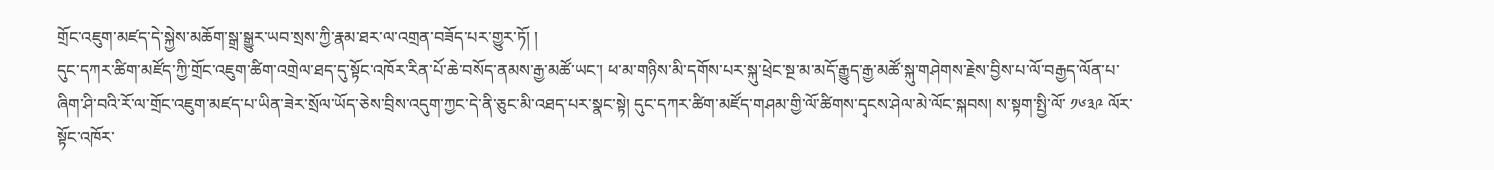གྲོང་འཇུག་མཛད་དེ་སྐྱེས་མཆོག་སྒྲ་སྒྱུར་ཡབ་སྲས་ཀྱི་རྣམ་ཐར་ལ་འགྲན་བཟོད་པར་གྱུར་ཏོ། །
དུང་དཀར་ཚིག་མཛོད་ཀྱི་གྲོང་འཇུག་ཚིག་འགྲེལ་ཐད་དུ་སྟོང་འཁོར་རིན་པོ་ཆེ་བསོད་ནམས་རྒྱ་མཚོ་ཡང་། ཕ་མ་གཉིས་མི་དགོས་པར་སྐུ་ཕྲེང་སྔ་མ་མདོ་རྒྱུད་རྒྱ་མཚོ་སྐུ་གཤེགས་རྗེས་བྱིས་པ་ལོ་བརྒྱད་ལོན་པ་ཞིག་ཤི་བའི་རོ་ལ་གྲོང་འཇུག་མཛད་པ་ཡིན་ཟེར་སྲོལ་ཡོད་ཅེས་བྲིས་འདུག་ཀྱང་དེ་ནི་ཅུང་མི་འཐད་པར་སྣང་སྟེ། དུང་དཀར་ཚིག་མཛོད་གཤམ་གྱི་ལོ་ཚིགས་དྭངས་ཤེལ་མེ་ལོང་སྐབས། ས་སྟག་སྤྱི་ལོ་ ༡༦༣༩ ལོར་སྟོང་འཁོར་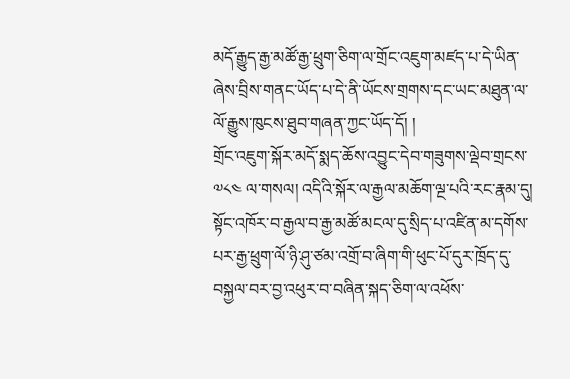མདོ་རྒྱུད་རྒྱ་མཚོ་རྒྱ་ཕྲུག་ཅིག་ལ་གྲོང་འཇུག་མཛད་པ་དེ་ཡིན་ཞེས་བྲིས་གནང་ཡོད་པ་དེ་ནི་ཡོངས་གྲགས་དང་ཡང་མཐུན་ལ་ལོ་རྒྱུས་ཁུངས་ཐུབ་གཞན་ཀྱང་ཡོད་དོ། །
གྲོང་འཇུག་སྐོར་མདོ་སྨད་ཆོས་འབྱུང་དེབ་གཟུགས་ལྡེབ་གྲངས་ ༧༨༤ ལ་གསལ། འདིའི་སྐོར་ལ་རྒྱལ་མཆོག་ལྔ་པའི་རང་རྣམ་དུ། སྟོང་འཁོར་བ་རྒྱལ་བ་རྒྱ་མཚོ་མངལ་དུ་སྲིད་པ་འཛིན་མ་དགོས་པར་རྒྱ་ཕྲུག་ལོ་ཉི་ཤུ་ཙམ་འགྲོ་བ་ཞིག་གི་ཕུང་པོ་དུར་ཁྲོད་དུ་བསྐྱལ་བར་བྱ་འཕུར་བ་བཞིན་སྐད་ཅིག་ལ་འཕོས་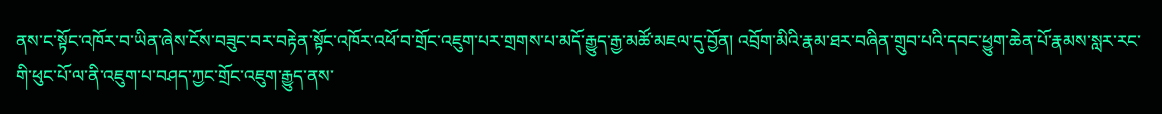ནས་ང་སྟོང་འཁོར་བ་ཡིན་ཞེས་ངོས་བཟུང་བར་བརྟེན་སྟོང་འཁོར་འཕོ་བ་གྲོང་འཇུག་པར་གྲགས་པ་མདོ་རྒྱུད་རྒྱ་མཚོ་མཇལ་དུ་བྱོན། འབྲོག་མིའི་རྣམ་ཐར་བཞིན་གྲུབ་པའི་དབང་ཕྱུག་ཆེན་པོ་རྣམས་སླར་རང་གི་ཕུང་པོ་ལ་ནི་འཇུག་པ་བཤད་ཀྱང་གྲོང་འཇུག་རྒྱུད་ནས་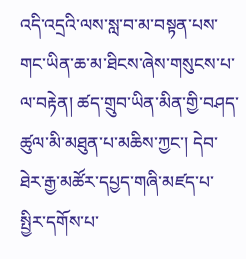འདི་འདྲའི་ལས་སླ་བ་མ་བསྟན་པས་གང་ཡིན་ཆ་མ་ཐིངས་ཞེས་གསུངས་པ་ལ་བརྟེན། ཚད་གྲུབ་ཡིན་མིན་གྱི་བཤད་ཚུལ་མི་མཐུན་པ་མཆིས་ཀྱང་། དེབ་ཐེར་རྒྱ་མཚོར་དཔྱད་གཞི་མཛད་པ་སྤྱིར་དགོས་པ་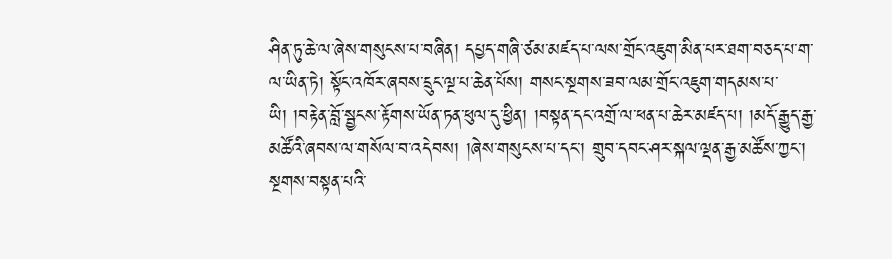ཤིན་ཏུ་ཆེ་ལ་ཞེས་གསུངས་པ་བཞིན། དཔྱད་གཞི་ཙམ་མཛད་པ་ལས་གྲོང་འཇུག་མིན་པར་ཐག་བཅད་པ་ག་ལ་ཡིན་ཏེ། སྟོང་འཁོར་ཞབས་དྲུང་ལྔ་པ་ཆེན་པོས། གསང་སྔགས་ཟབ་ལམ་གྲོང་འཇུག་གདམས་པ་ཡི། །བརྟེན་བློ་སྦྱངས་རྟོགས་ཡོན་ཏན་ཕུལ་དུ་ཕྱིན། །བསྟན་དང་འགྲོ་ལ་ཕན་པ་ཆེར་མཛད་པ། །མདོ་རྒྱུད་རྒྱ་མཚོའི་ཞབས་ལ་གསོལ་བ་འདེབས། །ཞེས་གསུངས་པ་དང་། གྲུབ་དབང་ཤར་སྐལ་ལྡན་རྒྱ་མཚོས་ཀྱང་། སྔགས་བསྟན་པའི་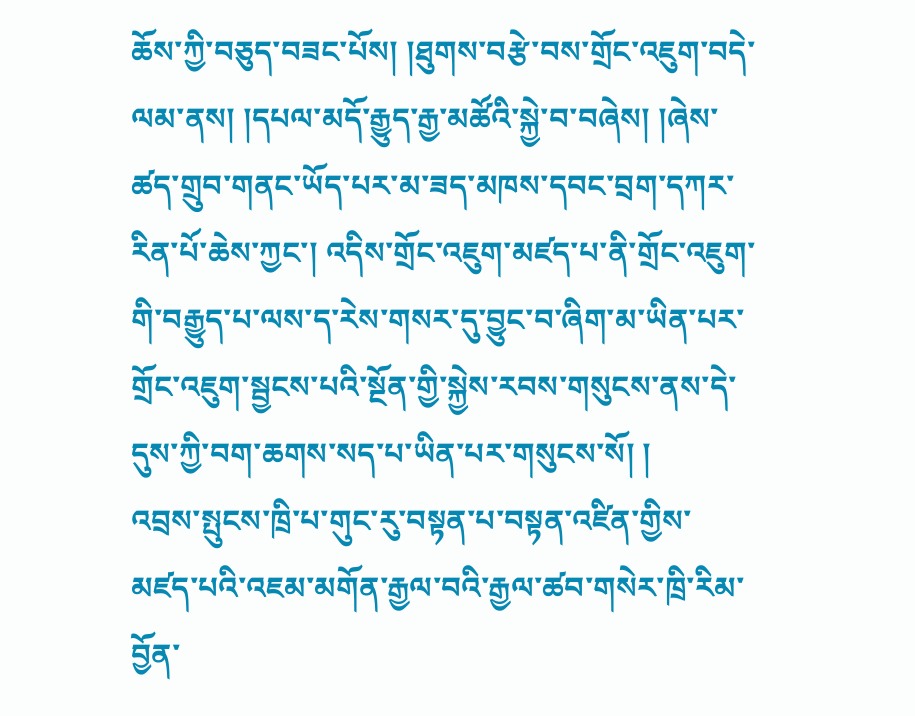ཆོས་ཀྱི་བཅུད་བཟང་པོས། །ཐུགས་བརྩེ་བས་གྲོང་འཇུག་བདེ་ལམ་ནས། །དཔལ་མདོ་རྒྱུད་རྒྱ་མཚོའི་སྐྱེ་བ་བཞེས། །ཞེས་ཚད་གྲུབ་གནང་ཡོད་པར་མ་ཟད་མཁས་དབང་བྲག་དཀར་རིན་པོ་ཆེས་ཀྱང་། འདིས་གྲོང་འཇུག་མཛད་པ་ནི་གྲོང་འཇུག་གི་བརྒྱུད་པ་ལས་ད་རེས་གསར་དུ་བྱུང་བ་ཞིག་མ་ཡིན་པར་གྲོང་འཇུག་སྦྱངས་པའི་སྔོན་གྱི་སྐྱེས་རབས་གསུངས་ནས་དེ་དུས་ཀྱི་བག་ཆགས་སད་པ་ཡིན་པར་གསུངས་སོ། །
འབྲས་སྤུངས་ཁྲི་པ་གུང་རུ་བསྟན་པ་བསྟན་འཛིན་གྱིས་མཛད་པའི་འཇམ་མགོན་རྒྱལ་བའི་རྒྱལ་ཚབ་གསེར་ཁྲི་རིམ་བྱོན་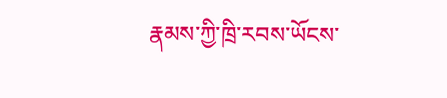རྣམས་ཀྱི་ཁྲི་རབས་ཡོངས་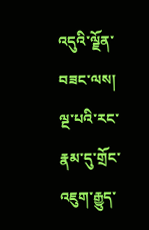འདུའི་ལྗོན་བཟང་ལས། ལྔ་པའི་རང་རྣམ་དུ་གྲོང་འཇུག་རྒྱུད་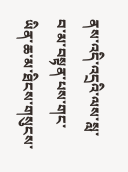ནས་འདི་འདྲའི་ལས་སླ་བ་མ་བསྟན་པས་གང་ཡིན་ཆ་མ་ཐིངས་གསུངས་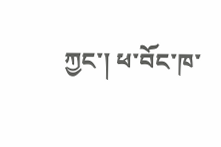ཀྱང་། ཕ་བོང་ཁ་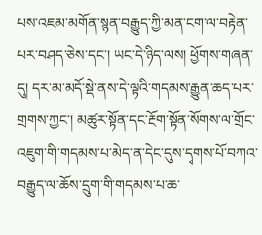པས་འཇམ་མགོན་སྙན་བརྒྱུད་ཀྱི་མན་ངག་ལ་བརྟེན་པར་བཤད་ཅེས་དང་། ཡང་དེ་ཉིད་ལས། ཕྱོགས་གཞན་དུ། དར་མ་མདོ་སྡེ་ནས་དེ་ལྟའི་གདམས་རྒྱུན་ཆད་པར་གྲགས་ཀྱང་། མཚུར་སྟོན་དང་རྔོག་སྟོན་སོགས་ལ་གྲོང་འཇུག་གི་གདམས་པ་མེད་ན་དེང་དུས་དྭགས་པོ་བཀའ་བརྒྱུད་ལ་ཆོས་དྲུག་གི་གདམས་པ་ཆ་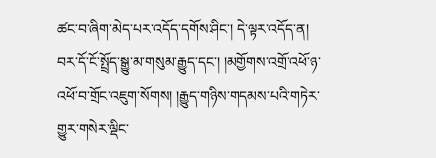ཚང་བ་ཞིག་མེད་པར་འདོད་དགོས་ཤིང་། དེ་ལྟར་འདོད་ན། བར་དོ་ངོ་སྤྲོད་སྒྱུ་མ་གསུམ་རྒྱུད་དང་། །མགྱོགས་འགྲོ་འཕོ་ཉ་འཕོ་བ་གྲོང་འཇུག་སོགས། །རྒྱུད་གཉིས་གདམས་པའི་གཏེར་གྱུར་གསེར་ལྡིང་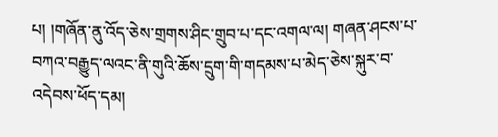པ། །གཞོན་ནུ་འོད་ཅེས་གྲགས་ཤིང་གྲུབ་པ་དང་འགལ་ལ། གཞན་ཤངས་པ་བཀའ་བརྒྱུད་ལའང་ནི་གུའི་ཆོས་དྲུག་གི་གདམས་པ་མེད་ཅེས་སྐུར་བ་འདེབས་ཕོད་དམ།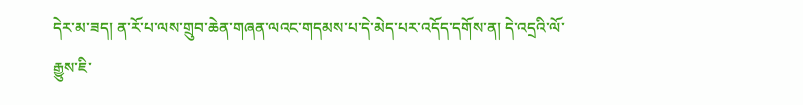དེར་མ་ཟད། ན་རོ་པ་ལས་གྲུབ་ཆེན་གཞན་ལའང་གདམས་པ་དེ་མེད་པར་འདོད་དགོས་ན། དེ་འདྲའི་ལོ་རྒྱུས་ཇི་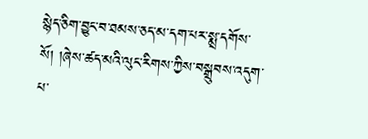སྙེད་ཅིག་བྱུང་བ་ཐམས་ཅད་མ་དག་པར་སྨྲ་དགོས་སོ། །ཞེས་ཚད་མའི་ལུང་རིགས་ཀྱིས་བསྒྲུབས་འདུག་པ་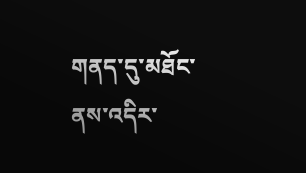གནད་དུ་མཐོང་ནས་འདིར་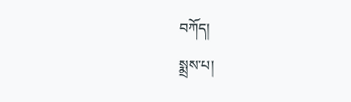བཀོད།
སྨྲས་པ།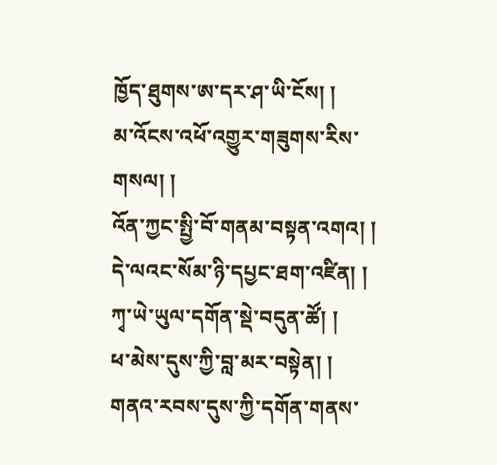ཁྱོད་ཐུགས་ཨ་དར་ཤ་ཡི་ངོས། །
མ་འོངས་འཕོ་འགྱུར་གཟུགས་རིས་གསལ། །
འོན་ཀྱང་སྤྱི་བོ་གནམ་བསྟན་འགའ། །
དེ་ལའང་སོམ་ཉི་དཔྱང་ཐག་འཛིན། །
ཀྭ་ཡེ་ཡུལ་དགོན་སྡེ་བདུན་ཚོ། །
ཕ་མེས་དུས་ཀྱི་བླ་མར་བསྟེན། །
གནའ་རབས་དུས་ཀྱི་དགོན་གནས་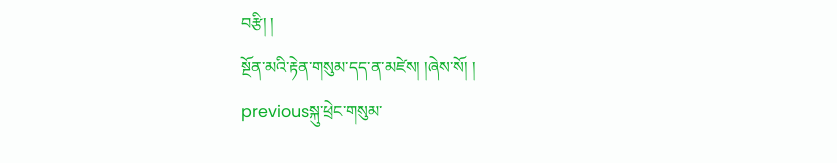བརྩི། །
སྔོན་མའི་རྟེན་གསུམ་དད་ན་མཛེས། །ཞེས་སོ། །
previousསྐུ་ཕྲེང་གསུམ་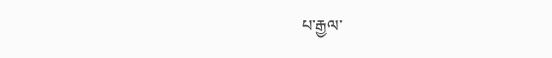པ་རྒྱལ་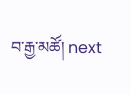བ་རྒྱ་མཚོ། next